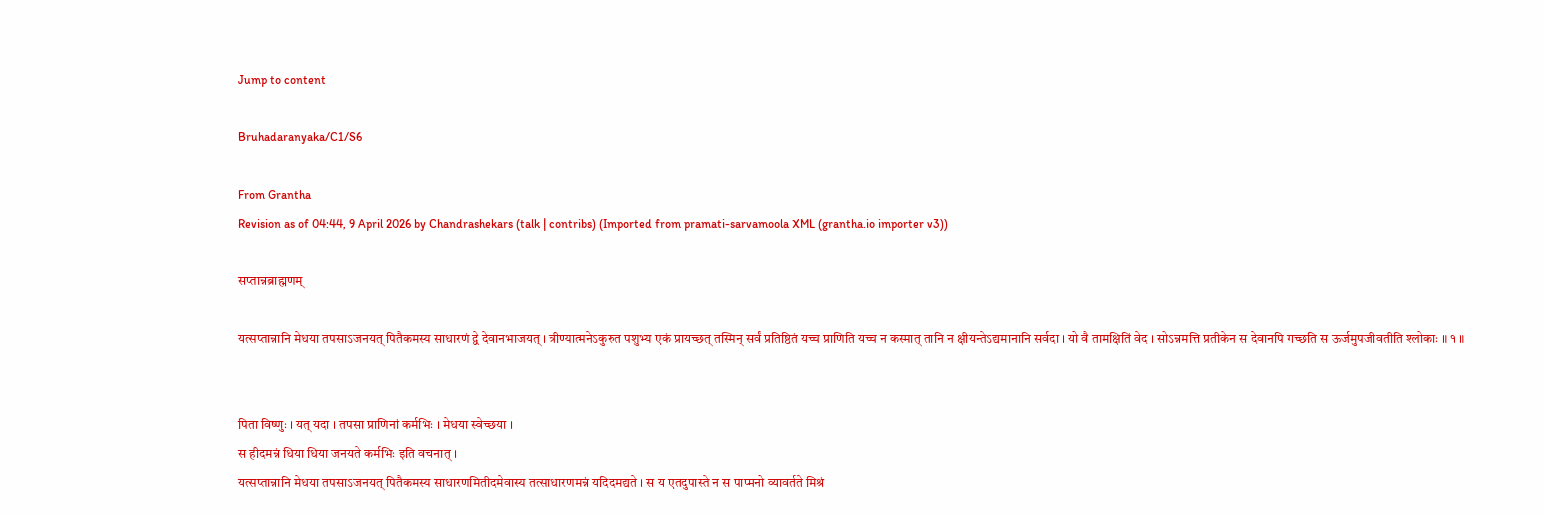Jump to content

Bruhadaranyaka/C1/S6

From Grantha
Revision as of 04:44, 9 April 2026 by Chandrashekars (talk | contribs) (Imported from pramati-sarvamoola XML (grantha.io importer v3))

सप्तान्नब्राह्मणम्

यत्सप्तान्नानि मेधया तपसाऽजनयत् पितैकमस्य साधारणं द्वे देवानभाजयत् । त्रीण्यात्मनेऽकुरुत पशुभ्य एकं प्रायच्छत् तस्मिन् सर्वं प्रतिष्ठितं यच्च प्राणिति यच्च न कस्मात् तानि न क्षीयन्तेऽद्यमानानि सर्वदा । यो वै तामक्षितिं वेद । सोऽन्नमत्ति प्रतीकेन स देवानपि गच्छति स ऊर्जमुपजीवतीति श्लोकाः ॥ १ ॥


पिता विष्णुः । यत् यदा । तपसा प्राणिनां कर्मभिः । मेधया स्वेच्छया ।
स हीदमन्नं धिया धिया जनयते कर्मभिः इति वचनात् ।
यत्सप्तान्नानि मेधया तपसाऽजनयत् पितैकमस्य साधारणमितीदमेवास्य तत्साधारणमन्नं यदिदमद्यते । स य एतदुपास्ते न स पाप्मनो व्यावर्तते मिश्रं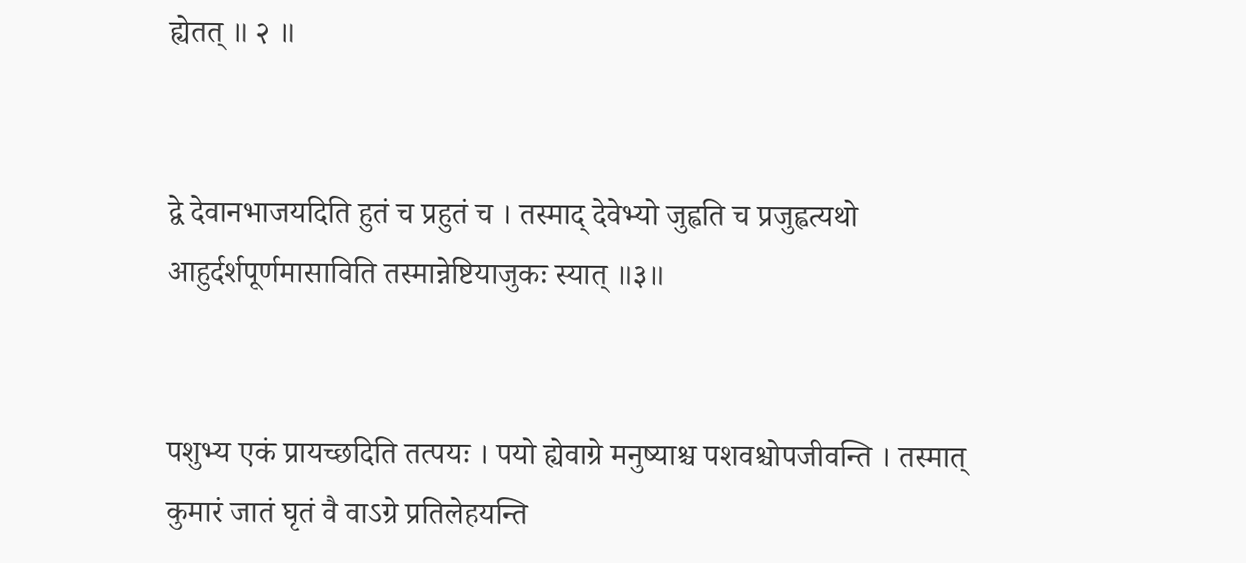ह्येतत् ॥ २ ॥


द्वे देवानभाजयदिति हुतं च प्रहुतं च । तस्माद् देवेभ्यो जुह्वति च प्रजुह्वत्यथो आहुर्दर्शपूर्णमासाविति तस्मान्नेष्टियाजुकः स्यात् ॥३॥


पशुभ्य एकं प्रायच्छदिति तत्पयः । पयो ह्येवाग्रे मनुष्याश्च पशवश्चोपजीवन्ति । तस्मात् कुमारं जातं घृतं वै वाऽग्रे प्रतिलेहयन्ति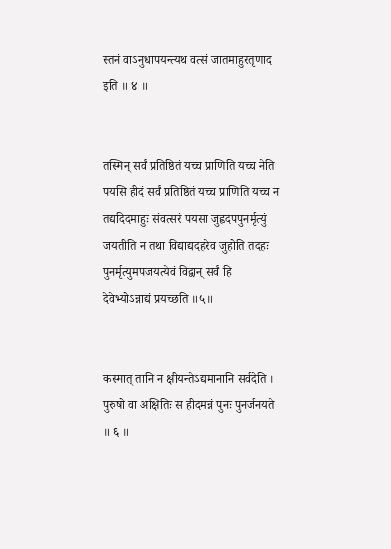स्तनं वाऽनुधापयन्त्यथ वत्सं जातमाहुरतृणाद इति ॥ ४ ॥


तस्मिन् सर्वं प्रतिष्ठितं यच्च प्राणिति यच्च नेति पयसि हीदं सर्वं प्रतिष्ठितं यच्च प्राणिति यच्च न तद्यदिदमाहुः संवत्सरं पयसा जुह्वदपपुनर्मृत्युं जयतीति न तथा विद्याद्यदहरेव जुहोति तदहः पुनर्मृत्युमपजयत्येवं विद्वान् सर्वं हि देवेभ्योऽन्नाद्यं प्रयच्छति ॥५॥


कस्मात् तानि न क्षीयन्तेऽद्यमानानि सर्वदेति । पुरुषो वा अक्षितिः स हीदमन्नं पुनः पुनर्जनयते ॥ ६ ॥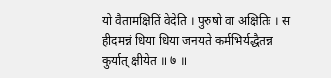यो वैतामक्षितिं वेदेति । पुरुषो वा अक्षितिः । स हीदमन्नं धिया धिया जनयते कर्मभिर्यद्धैतन्न कुर्यात् क्षीयेत ॥ ७ ॥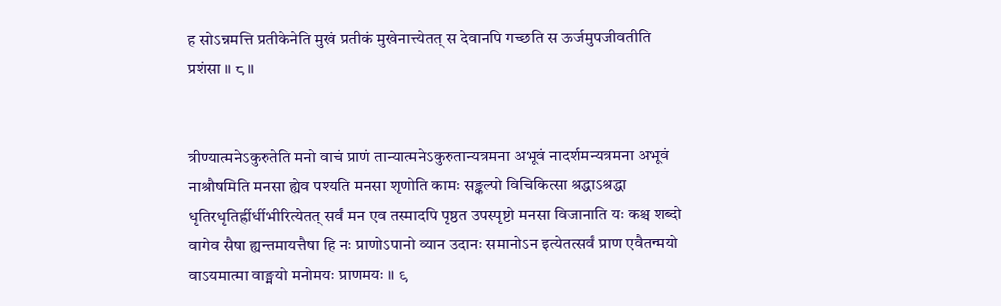ह सोऽन्नमत्ति प्रतीकेनेति मुखं प्रतीकं मुखेनात्त्येतत् स देवानपि गच्छति स ऊर्जमुपजीवतीति प्रशंसा ॥ ८ ॥


त्रीण्यात्मनेऽकुरुतेति मनो वाचं प्राणं तान्यात्मनेऽकुरुतान्यत्रमना अभूवं नादर्शमन्यत्रमना अभूवं नाश्रौषमिति मनसा ह्येव पश्यति मनसा शृणोति कामः सङ्कल्पो विचिकित्सा श्रद्धाऽश्रद्धा धृतिरधृतिर्ह्रीर्धीभीरित्येतत् सर्वं मन एव तस्मादपि पृष्ठत उपस्पृष्टो मनसा विजानाति यः कश्च शब्दो वागेव सैषा ह्यन्तमायत्तैषा हि नः प्राणोऽपानो व्यान उदानः समानोऽन इत्येतत्सर्वं प्राण एवैतन्मयो वाऽयमात्मा वाङ्मयो मनोमयः प्राणमयः ॥ ९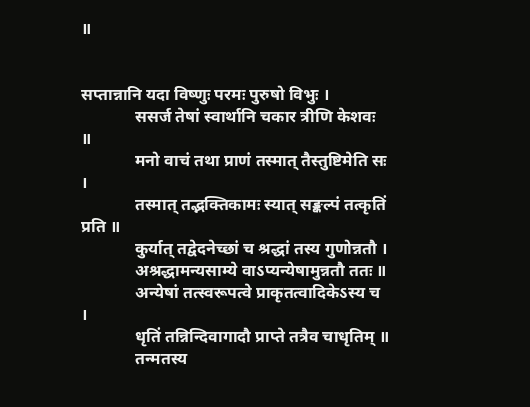॥


सप्तान्नानि यदा विष्णुः परमः पुरुषो विभुः ।
             ससर्ज तेषां स्वार्थानि चकार त्रीणि केशवः ॥
             मनो वाचं तथा प्राणं तस्मात् तैस्तुष्टिमेति सः ।
             तस्मात् तद्भक्तिकामः स्यात् सङ्कल्पं तत्कृतिं प्रति ॥
             कुर्यात् तद्वेदनेच्छां च श्रद्धां तस्य गुणोन्नतौ ।
             अश्रद्धामन्यसाम्ये वाऽप्यन्येषामुन्नतौ ततः ॥
             अन्येषां तत्स्वरूपत्वे प्राकृतत्वादिकेऽस्य च ।
             धृतिं तन्निन्दिवागादौ प्राप्ते तत्रैव चाधृतिम् ॥
             तन्मतस्य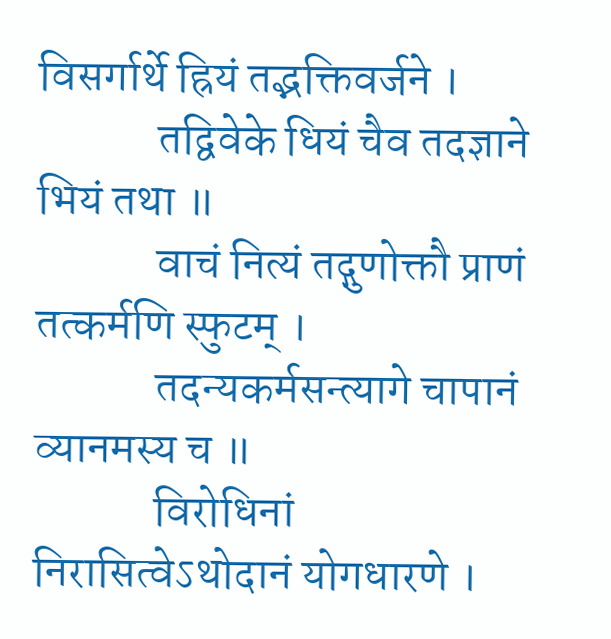विसर्गार्थे ह्रियं तद्भक्तिवर्जने ।
             तद्विवेके धियं चैव तदज्ञाने भियं तथा ॥
             वाचं नित्यं तद्गुणोक्तौ प्राणं तत्कर्मणि स्फुटम् ।
             तदन्यकर्मसन्त्यागे चापानं व्यानमस्य च ॥
             विरोधिनां निरासित्वेऽथोदानं योगधारणे ।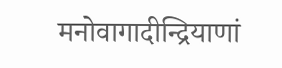मनोवागादीन्द्रियाणां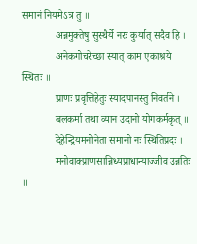समानं नियमेऽत्र तु ॥
             अन्नमुक्तेषु सुस्थैर्ये नरः कुर्यात् सदैव हि ।
             अनेकगोचरेच्छा स्यात् काम एकाश्रये स्थितः ॥
             प्राणः प्रवृत्तिहेतुः स्यादपानस्तु निवर्तने ।
             बलकर्मा तथा व्यान उदानो योगकर्मकृत् ॥
             देहेन्द्रियमनोनेता समानो नः स्थितिप्रदः ।
             मनोवाक्प्राणसान्निध्यप्राधान्याज्जीव उन्नतिः ॥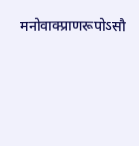मनोवाक्प्राणरूपोऽसौ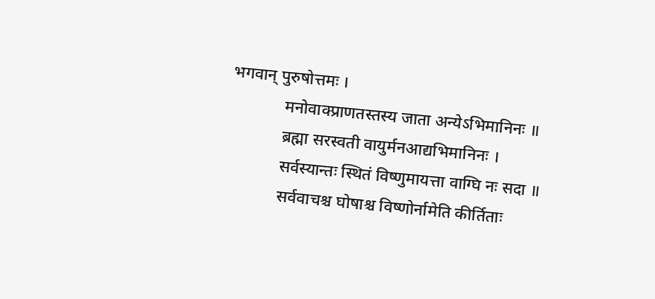भगवान् पुरुषोत्तमः ।
             मनोवाक्प्राणतस्तस्य जाता अन्येऽभिमानिनः ॥
             ब्रह्मा सरस्वती वायुर्मनआद्यभिमानिनः ।
             सर्वस्यान्तः स्थितं विष्णुमायत्ता वाग्घि नः सदा ॥
             सर्ववाचश्च घोषाश्च विष्णोर्नामेति कीर्तिताः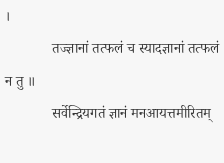।
             तज्ज्ञानां तत्फलं च स्यादज्ञानां तत्फलं न तु ॥
             सर्वेन्द्रियगतं ज्ञानं मनआयत्तमीरितम्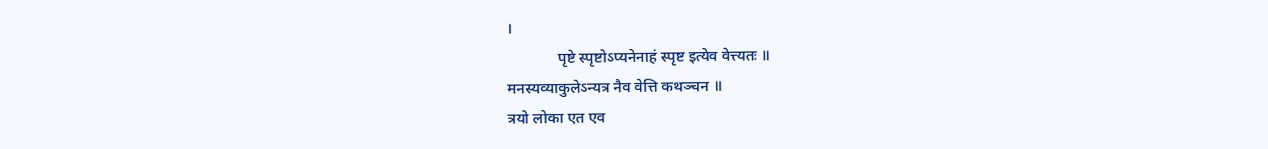।
             पृष्टे स्पृष्टोऽप्यनेनाहं स्पृष्ट इत्येव वेत्त्यतः ॥
मनस्यव्याकुलेऽन्यत्र नैव वेत्ति कथञ्चन ॥
त्रयो लोका एत एव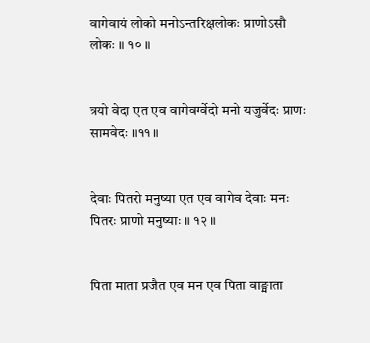वागेवायं लोको मनोऽन्तरिक्षलोकः प्राणोऽसौ लोकः ॥ १० ॥


त्रयो वेदा एत एव वागेवर्ग्वेदो मनो यजुर्वेदः प्राणः सामवेदः ॥११॥


देवाः पितरो मनुष्या एत एव वागेव देवाः मनः पितरः प्राणो मनुष्याः ॥ १२ ॥


पिता माता प्रजैत एव मन एव पिता वाङ्माता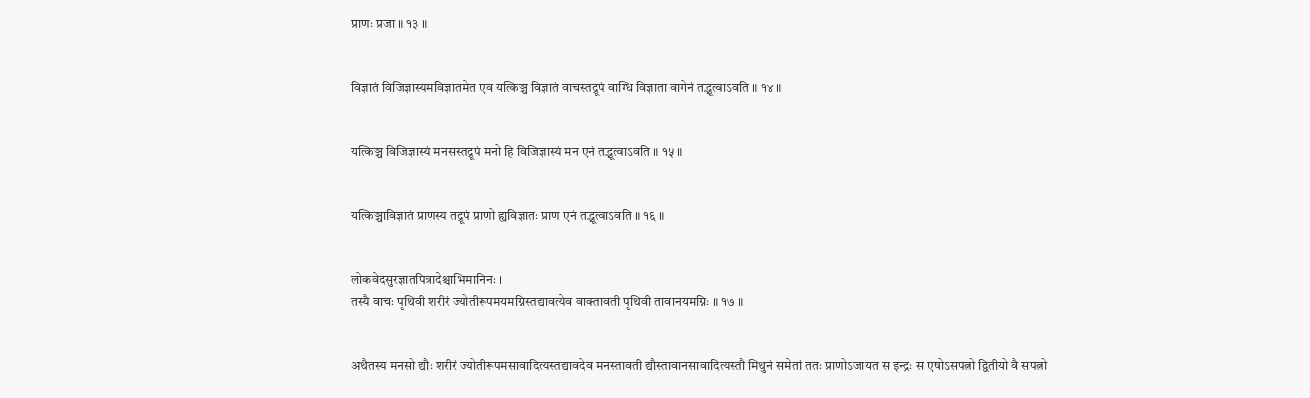प्राणः प्रजा ॥ १३ ॥


विज्ञातं विजिज्ञास्यमविज्ञातमेत एव यत्किञ्च विज्ञातं वाचस्तद्रूपं वाग्धि विज्ञाता वागेनं तद्भूत्वाऽवति ॥ १४ ॥


यत्किञ्च विजिज्ञास्यं मनसस्तद्रूपं मनो हि विजिज्ञास्यं मन एनं तद्भूत्वाऽवति ॥ १५ ॥


यत्किञ्चाविज्ञातं प्राणस्य तद्रूपं प्राणो ह्यविज्ञातः प्राण एनं तद्भूत्वाऽवति ॥ १६ ॥


लोकवेदसुरज्ञातपित्रादेश्चाभिमानिनः ।
तस्यै वाचः पृथिवी शरीरं ज्योतीरूपमयमग्निस्तद्यावत्येव वाक्तावती पृथिवी तावानयमग्निः ॥ १७ ॥


अथैतस्य मनसो द्यौः शरीरं ज्योतीरूपमसावादित्यस्तद्यावदेव मनस्तावती द्यौस्तावानसावादित्यस्तौ मिथुनं समेतां ततः प्राणोऽजायत स इन्द्रः स एषोऽसपत्नो द्वितीयो वै सपत्नो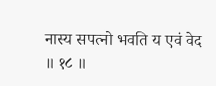नास्य सपत्नो भवति य एवं वेद ॥ १८ ॥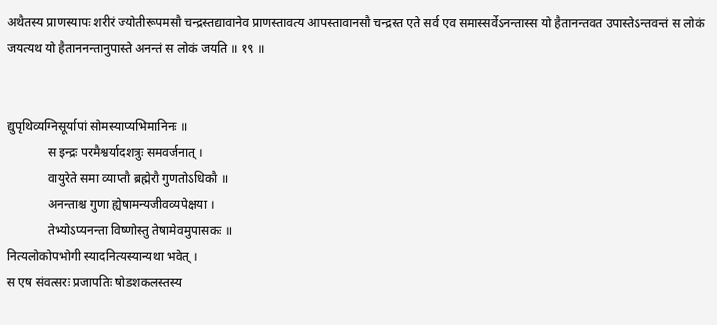अथैतस्य प्राणस्यापः शरीरं ज्योतीरूपमसौ चन्द्रस्तद्यावानेव प्राणस्तावत्य आपस्तावानसौ चन्द्रस्त एते सर्व एव समास्सर्वेऽनन्तास्स यो हैतानन्तवत उपास्तेऽन्तवन्तं स लोकं जयत्यथ यो हैताननन्तानुपास्ते अनन्तं स लोकं जयति ॥ १९ ॥


द्युपृथिव्यग्निसूर्यापां सोमस्याप्यभिमानिनः ॥
             स इन्द्रः परमैश्वर्यादशत्रुः समवर्जनात् ।
             वायुरेते समा व्याप्तौ ब्रह्मेरौ गुणतोऽधिकौ ॥
             अनन्ताश्च गुणा ह्येषामन्यजीवव्यपेक्षया ।
             तेभ्योऽप्यनन्ता विष्णोस्तु तेषामेवमुपासकः ॥
नित्यलोकोपभोगी स्यादनित्यस्यान्यथा भवेत् ।
स एष संवत्सरः प्रजापतिः षोडशकलस्तस्य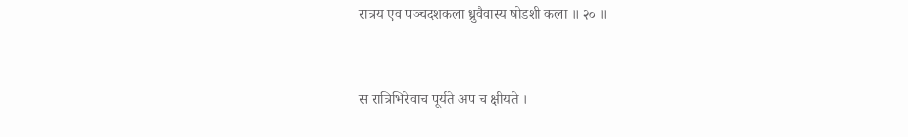रात्रय एव पञ्चदशकला ध्रुवैवास्य षोडशी कला ॥ २० ॥


स रात्रिभिरेवाच पूर्यते अप च क्षीयते ।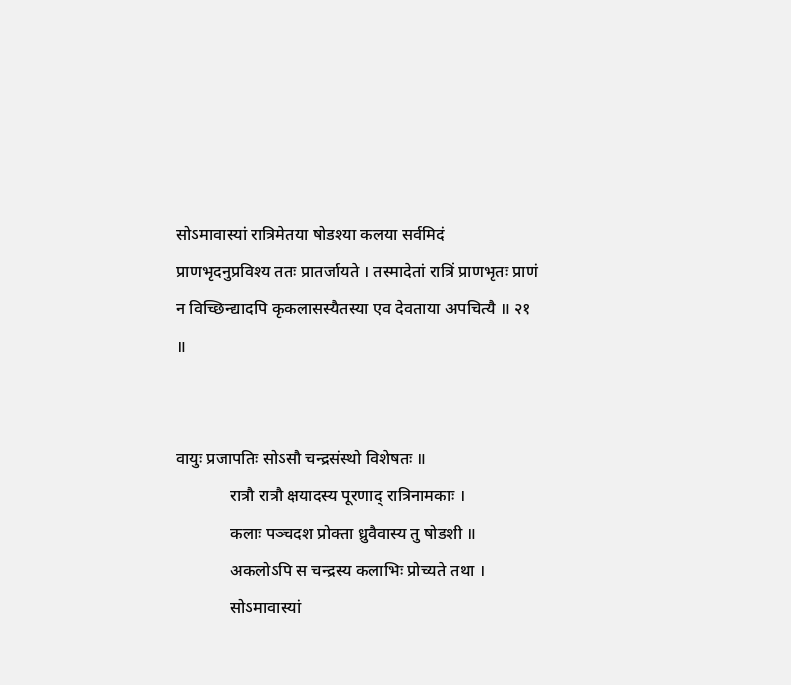सोऽमावास्यां रात्रिमेतया षोडश्या कलया सर्वमिदं प्राणभृदनुप्रविश्य ततः प्रातर्जायते । तस्मादेतां रात्रिं प्राणभृतः प्राणं न विच्छिन्द्यादपि कृकलासस्यैतस्या एव देवताया अपचित्यै ॥ २१ ॥


वायुः प्रजापतिः सोऽसौ चन्द्रसंस्थो विशेषतः ॥
             रात्रौ रात्रौ क्षयादस्य पूरणाद् रात्रिनामकाः ।
             कलाः पञ्चदश प्रोक्ता ध्रुवैवास्य तु षोडशी ॥
             अकलोऽपि स चन्द्रस्य कलाभिः प्रोच्यते तथा ।
             सोऽमावास्यां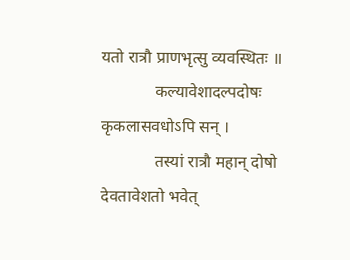यतो रात्रौ प्राणभृत्सु व्यवस्थितः ॥
             कल्यावेशादल्पदोषः कृकलासवधोऽपि सन् ।
             तस्यां रात्रौ महान् दोषो देवतावेशतो भवेत्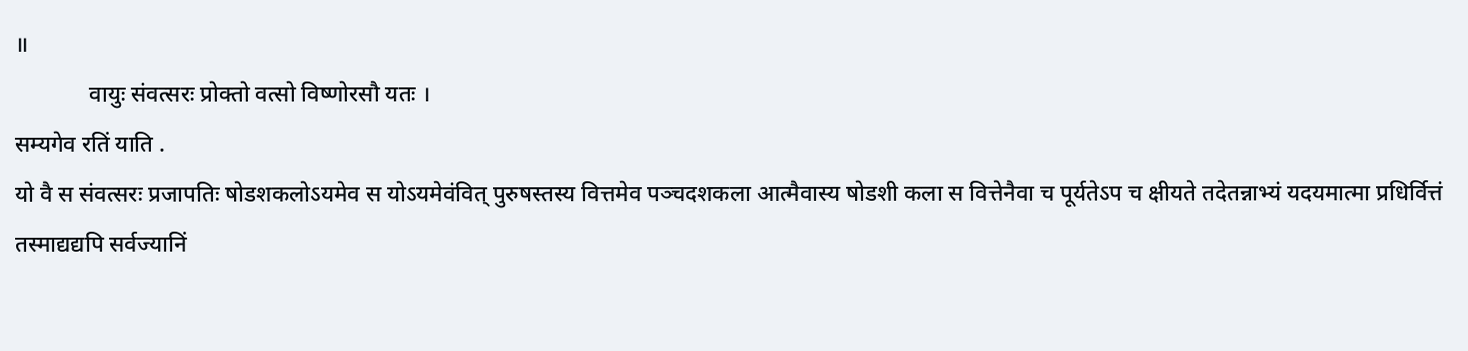॥
             वायुः संवत्सरः प्रोक्तो वत्सो विष्णोरसौ यतः ।
सम्यगेव रतिं याति .
यो वै स संवत्सरः प्रजापतिः षोडशकलोऽयमेव स योऽयमेवंवित् पुरुषस्तस्य वित्तमेव पञ्चदशकला आत्मैवास्य षोडशी कला स वित्तेनैवा च पूर्यतेऽप च क्षीयते तदेतन्नाभ्यं यदयमात्मा प्रधिर्वित्तं तस्माद्यद्यपि सर्वज्यानिं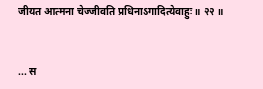जीयत आत्मना चेज्जीवति प्रधिनाऽगादित्येवाहुः ॥ २२ ॥


... स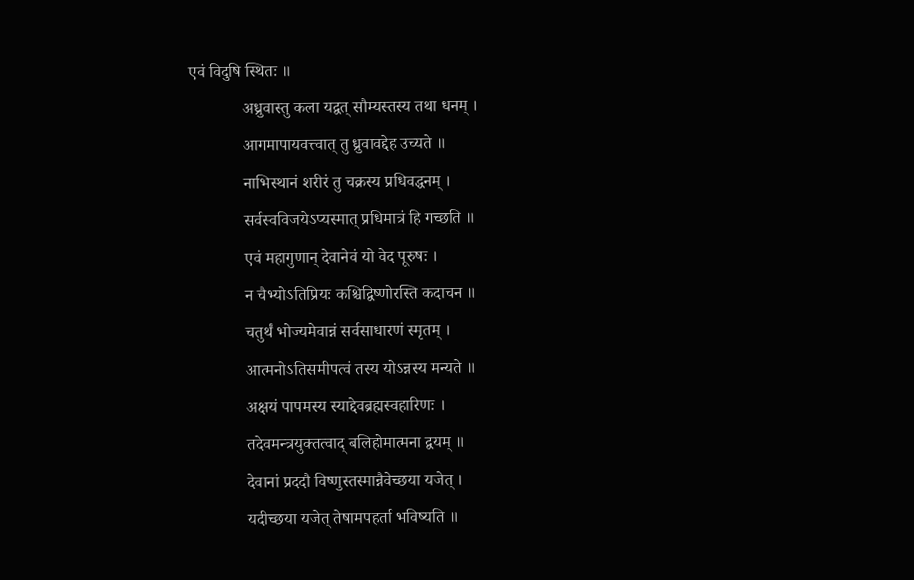एवं विदुषि स्थितः ॥
             अध्रुवास्तु कला यद्वत् सौम्यस्तस्य तथा धनम् ।
             आगमापायवत्त्वात् तु ध्रुवावद्देह उच्यते ॥
             नाभिस्थानं शरीरं तु चक्रस्य प्रधिवद्धनम् ।
             सर्वस्वविजयेऽप्यस्मात् प्रधिमात्रं हि गच्छति ॥
             एवं महागुणान् देवानेवं यो वेद पूरुषः ।
             न चैभ्योऽतिप्रियः कश्चिद्विष्णोरस्ति कदाचन ॥
             चतुर्थं भोज्यमेवान्नं सर्वसाधारणं स्मृतम् ।
             आत्मनोऽतिसमीपत्वं तस्य योऽन्नस्य मन्यते ॥
             अक्षयं पापमस्य स्याद्देवब्रह्मस्वहारिणः ।
             तदेवमन्त्रयुक्तत्वाद् बलिहोमात्मना द्वयम् ॥
             देवानां प्रददौ विष्णुस्तस्मान्नैवेच्छया यजेत् ।
             यदीच्छया यजेत् तेषामपहर्ता भविष्यति ॥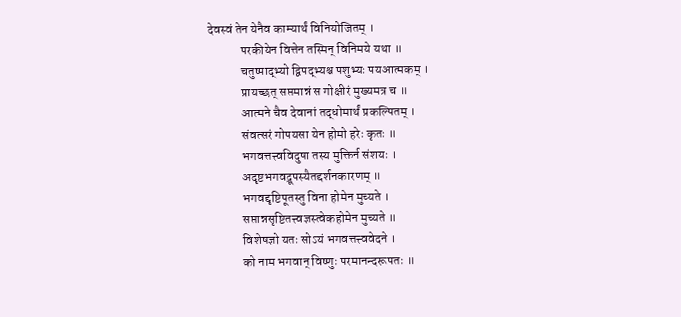देवस्वं तेन येनैव काम्यार्थं विनियोजितम् ।
             परकीयेन वित्तेन तस्मिन् विनिमये यथा ॥
             चतुष्पाद्भ्यो द्विपद्भ्यश्च पशुभ्यः पयआत्मकम् ।
             प्रायच्छत् सप्तमान्नं स गोक्षीरं मुख्यमत्र च ॥
             आत्मने चैव देवानां तद्धोमार्थं प्रकल्पितम् ।
             संवत्सरं गोपयसा येन होमो हरेः कृतः ॥
             भगवत्तत्त्वविदुषा तस्य मुक्तिर्न संशयः ।
             अदृष्टभगवद्रूपस्यैतद्दर्शनकारणम् ॥
             भगवद्दृष्टिपूतस्तु विना होमेन मुच्यते ।
             सप्तान्नसृष्टितत्त्वज्ञस्त्वेकहोमेन मुच्यते ॥
             विशेषज्ञो यतः सोऽयं भगवत्तत्त्ववेदने ।
             को नाम भगवान् विष्णुः परमानन्दरूपतः ॥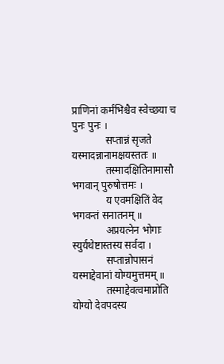प्राणिनां कर्मभिश्चैव स्वेच्छया च पुनः पुनः ।
             सप्तान्नं सृजते यस्मादन्नानामक्षयस्ततः ॥
             तस्मादक्षितिनामासौ भगवान् पुरुषोत्तमः ।
             य एवमक्षितिं वेद भगवन्तं सनातनम् ॥
             अप्रयत्नेन भोगाः स्युर्यथेष्टास्तस्य सर्वदा ।
             सप्तान्नोपासनं यस्माद्देवानां योग्यमुत्तमम् ॥
             तस्माद्देवत्वमाप्नोति योग्यो देवपदस्य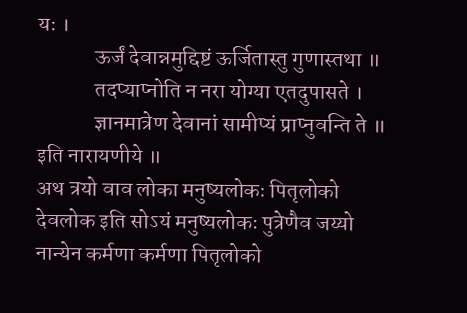यः ।
             ऊर्जं देवान्नमुद्दिष्टं ऊर्जितास्तु गुणास्तथा ॥
             तदप्याप्नोति न नरा योग्या एतदुपासते ।
             ज्ञानमात्रेण देवानां सामीप्यं प्राप्नुवन्ति ते ॥
इति नारायणीये ॥
अथ त्रयो वाव लोका मनुष्यलोकः पितृलोको देवलोक इति सोऽयं मनुष्यलोकः पुत्रेणैव जय्यो नान्येन कर्मणा कर्मणा पितृलोको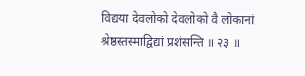विद्यया देवलोको देवलोको वै लोकानां श्रेष्ठस्तस्माद्विद्यां प्रशंसन्ति ॥ २३ ॥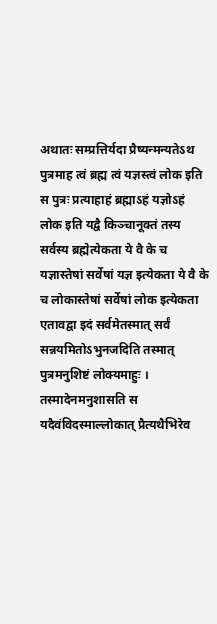अथातः सम्प्रत्तिर्यदा प्रैष्यन्मन्यतेऽथ पुत्रमाह त्वं ब्रह्म त्वं यज्ञस्त्वं लोक इति स पुत्रः प्रत्याहाहं ब्रह्माऽहं यज्ञोऽहं लोक इति यद्वै किञ्चानूक्तं तस्य सर्वस्य ब्रह्मेत्येकता ये वै के च यज्ञास्तेषां सर्वेषां यज्ञ इत्येकता ये वै के च लोकास्तेषां सर्वेषां लोक इत्येकता एतावद्वा इदं सर्वमेतस्मात् सर्वं सन्नयमितोऽभुनजदिति तस्मात् पुत्रमनुशिष्टं लोक्यमाहुः । तस्मादेनमनुशासति स यदैवंविदस्माल्लोकात् प्रैत्यथैभिरेव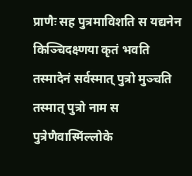प्राणैः सह पुत्रमाविशति स यद्यनेन किञ्चिदक्ष्णया कृतं भवति तस्मादेनं सर्वस्मात् पुत्रो मुञ्चति तस्मात् पुत्रो नाम स पुत्रेणैवास्मिंल्लोके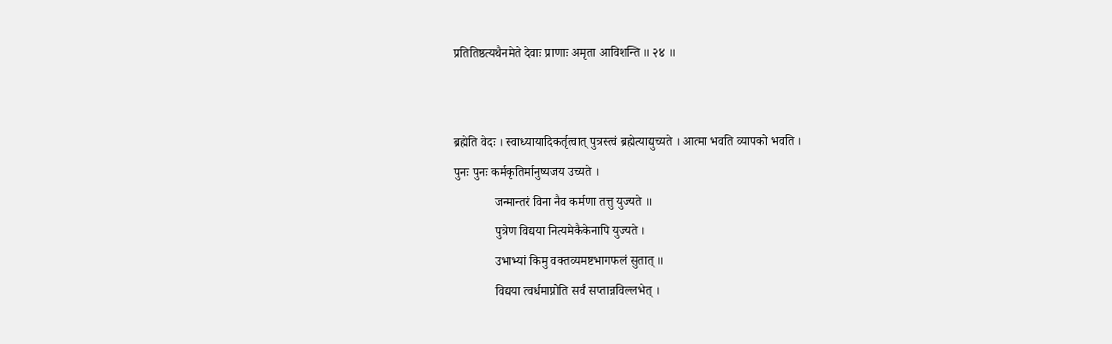प्रतितिष्ठत्यथैनमेते देवाः प्राणाः अमृता आविशन्ति ॥ २४ ॥


ब्रह्मेति वेदः । स्वाध्यायादिकर्तृत्वात् पुत्रस्त्वं ब्रह्मेत्याद्युच्यते । आत्मा भवति व्यापको भवति ।
पुनः पुनः कर्मकृतिर्मानुष्यजय उच्यते ।
             जन्मान्तरं विना नैव कर्मणा तत्तु युज्यते ॥
             पुत्रेण विद्यया नित्यमेकैकेनापि युज्यते ।
             उभाभ्यां किमु वक्तव्यमष्टभागफलं सुतात् ॥
             विद्यया त्वर्धमाप्नोति सर्वं सप्तान्नविल्लभेत् ।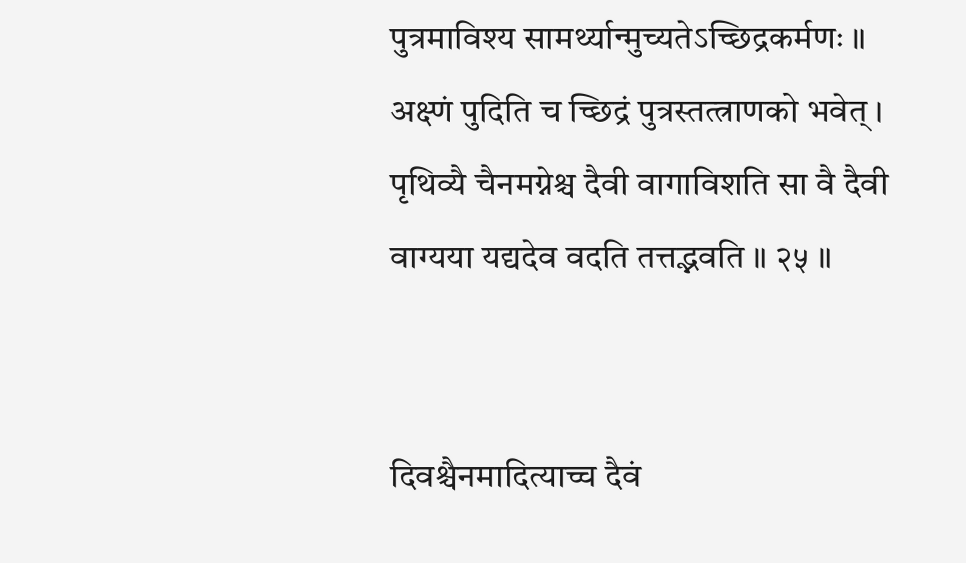पुत्रमाविश्य सामर्थ्यान्मुच्यतेऽच्छिद्रकर्मणः ॥
अक्ष्णं पुदिति च च्छिद्रं पुत्रस्तत्त्राणको भवेत् ।
पृथिव्यै चैनमग्नेश्च दैवी वागाविशति सा वै दैवी वाग्यया यद्यदेव वदति तत्तद्भवति ॥ २५ ॥


दिवश्चैनमादित्याच्च दैवं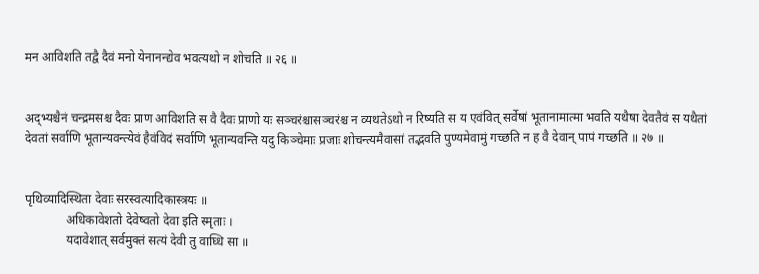मन आविशति तद्वै दैवं मनो येनानन्द्येव भवत्यथो न शोचति ॥ २६ ॥


अद्भ्यश्चैनं चन्द्रमसश्च दैवः प्राण आविशति स वै दैवः प्राणो यः सञ्चरंश्चासञ्चरंश्च न व्यथतेऽथो न रिष्यति स य एवंवित् सर्वेषां भूतानामात्मा भवति यथैषा देवतैवं स यथैतां देवतां सर्वाणि भूतान्यवन्त्येवं हैवंविदं सर्वाणि भूतान्यवन्ति यदु किञ्चेमाः प्रजाः शोचन्त्यमैवासां तद्भवति पुण्यमेवामुं गच्छति न ह वै देवान् पापं गच्छति ॥ २७ ॥


पृथिव्यादिस्थिता देवाः सरस्वत्यादिकास्त्रयः ॥
             अधिकावेशतो देवेष्वतो देवा इति स्मृताः ।
             यदावेशात् सर्वमुक्तं सत्यं देवी तु वाघ्धि सा ॥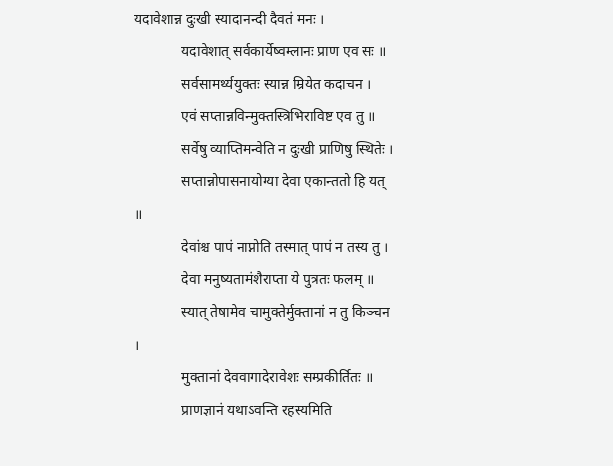यदावेशान्न दुःखी स्यादानन्दी दैवतं मनः ।
             यदावेशात् सर्वकार्येष्वम्लानः प्राण एव सः ॥
             सर्वसामर्थ्ययुक्तः स्यान्न म्रियेत कदाचन ।
             एवं सप्तान्नविन्मुक्तस्त्रिभिराविष्ट एव तु ॥
             सर्वेषु व्याप्तिमन्वेति न दुःखी प्राणिषु स्थितेः ।
             सप्तान्नोपासनायोग्या देवा एकान्ततो हि यत् ॥
             देवांश्च पापं नाप्नोति तस्मात् पापं न तस्य तु ।
             देवा मनुष्यतामंशैराप्ता ये पुत्रतः फलम् ॥
             स्यात् तेषामेव चामुक्तेर्मुक्तानां न तु किञ्चन ।
             मुक्तानां देववागादेरावेशः सम्प्रकीर्तितः ॥
             प्राणज्ञानं यथाऽवन्ति रहस्यमिति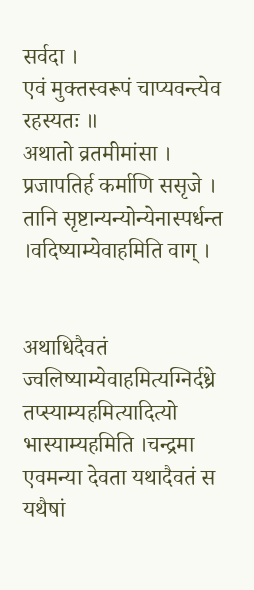सर्वदा ।
एवं मुक्तस्वरूपं चाप्यवन्त्येव रहस्यतः ॥
अथातो व्रतमीमांसा । प्रजापतिर्ह कर्माणि ससृजे । तानि सृष्टान्यन्योन्येनास्पर्धन्त ।वदिष्याम्येवाहमिति वाग् ।


अथाधिदैवतं ज्वलिष्याम्येवाहमित्यग्निर्दध्रे तप्स्याम्यहमित्यादित्यो भास्याम्यहमिति ।चन्द्रमा एवमन्या देवता यथादैवतं स यथैषां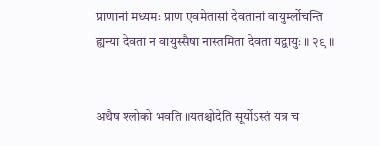प्राणानां मध्यमः प्राण एवमेतासां देवतानां वायुर्म्लोचन्ति ह्यन्या देवता न वायुस्सैषा नास्तमिता देवता यद्वायुः ॥ २९ ॥


अथैष श्लोको भवति ॥यतश्चोदेति सूर्योऽस्तं यत्र च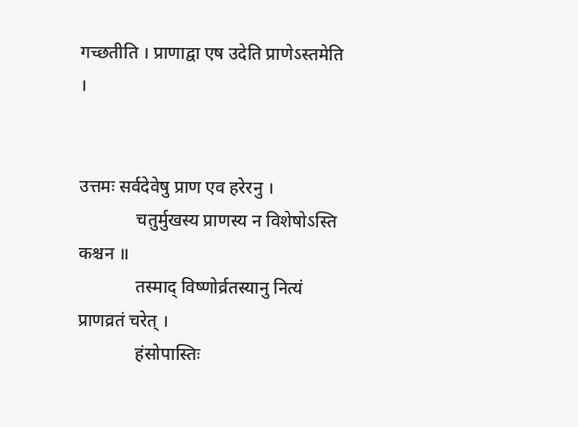गच्छतीति । प्राणाद्वा एष उदेति प्राणेऽस्तमेति ।


उत्तमः सर्वदेवेषु प्राण एव हरेरनु ।
             चतुर्मुखस्य प्राणस्य न विशेषोऽस्ति कश्चन ॥
             तस्माद् विष्णोर्व्रतस्यानु नित्यं प्राणव्रतं चरेत् ।
             हंसोपास्तिः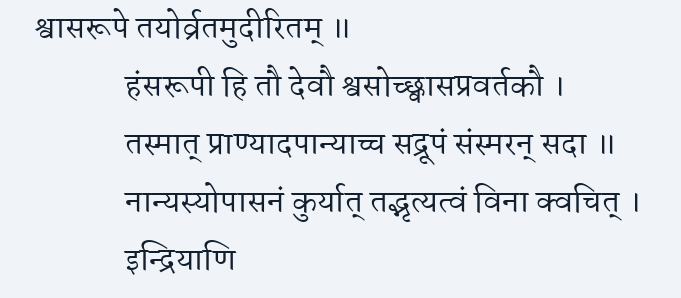श्वासरूपे तयोर्व्रतमुदीरितम् ॥
             हंसरूपी हि तौ देवौ श्वसोच्छ्वासप्रवर्तकौ ।
             तस्मात् प्राण्यादपान्याच्च सद्रूपं संस्मरन् सदा ॥
             नान्यस्योपासनं कुर्यात् तद्भृत्यत्वं विना क्वचित् ।
             इन्द्रियाणि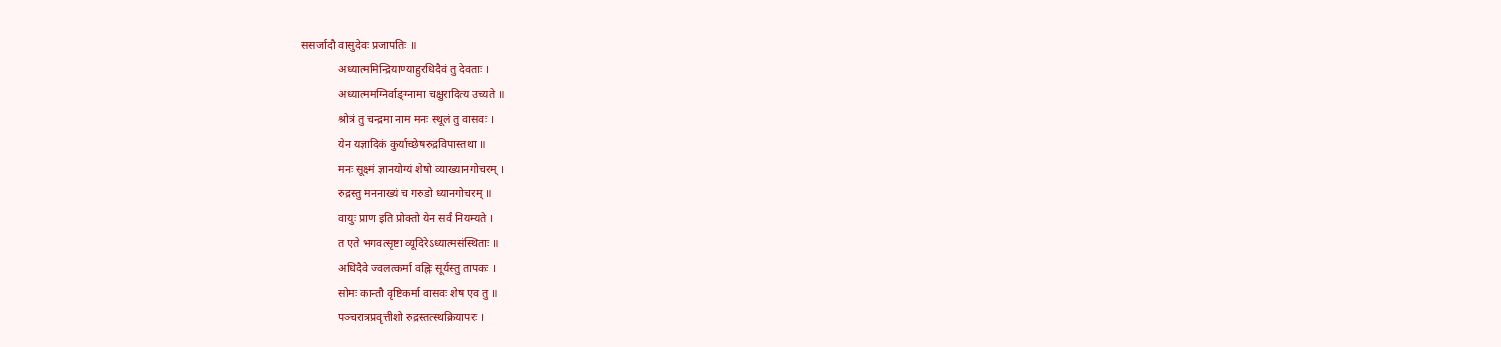ससर्जादौ वासुदेवः प्रजापतिः ॥
             अध्यात्ममिन्द्रियाण्याहुरधिदैवं तु देवताः ।
             अध्यात्ममग्निर्वाङ्ग्नामा चक्षुरादित्य उच्यते ॥
             श्रोत्रं तु चन्द्रमा नाम मनः स्थूलं तु वासवः ।
             येन यज्ञादिकं कुर्याच्छेषरुद्रविपास्तथा ॥
             मनः सूक्ष्मं ज्ञानयोग्यं शेषो व्याख्यानगोचरम् ।
             रुद्रस्तु मननाख्यं च गरुडो ध्यानगोचरम् ॥
             वायुः प्राण इति प्रोक्तो येन सर्वं नियम्यते ।
             त एते भगवत्सृष्टा व्यूदिरेऽध्यात्मसंस्थिताः ॥
             अधिदैवे ज्वलत्कर्मा वह्निः सूर्यस्तु तापकः ।
             सोमः कान्तौ वृष्टिकर्मा वासवः शेष एव तु ॥
             पञ्चरात्रप्रवृत्तीशो रुद्रस्तत्स्थक्रियापरः ।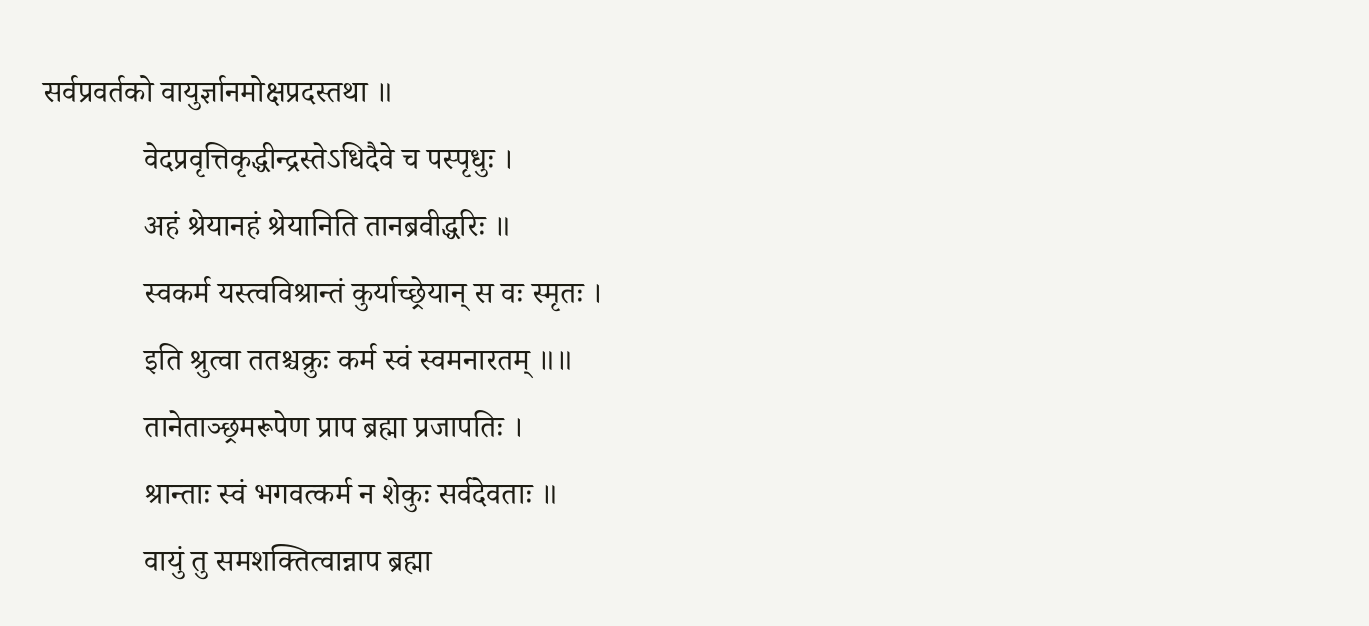सर्वप्रवर्तको वायुर्ज्ञानमोक्षप्रदस्तथा ॥
             वेदप्रवृत्तिकृद्धीन्द्रस्तेऽधिदैवे च पस्पृधुः ।
             अहं श्रेयानहं श्रेयानिति तानब्रवीद्धरिः ॥
             स्वकर्म यस्त्वविश्रान्तं कुर्याच्छ्रेयान् स वः स्मृतः ।
             इति श्रुत्वा ततश्चक्रुः कर्म स्वं स्वमनारतम् ॥॥
             तानेताञ्छ्रमरूपेण प्राप ब्रह्मा प्रजापतिः ।
             श्रान्ताः स्वं भगवत्कर्म न शेकुः सर्वदेवताः ॥
             वायुं तु समशक्तित्वान्नाप ब्रह्मा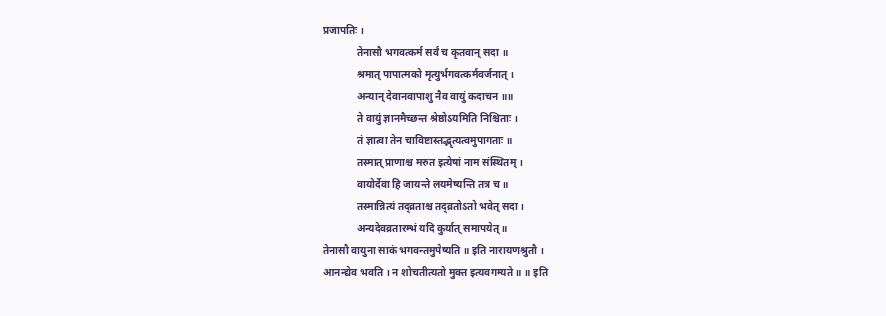प्रजापतिः ।
             तेनासौ भगवत्कर्म सर्वं च कृतवान् सदा ॥
             श्रमात् पापात्मको मृत्युर्भगवत्कर्मवर्जनात् ।
             अन्यान् देवानवापाशु नैव वायुं कदाचन ॥॥
             ते वायुं ज्ञानमैच्छन्त श्रेष्ठोऽयमिति निश्चिताः ।
             तं ज्ञात्वा तेन चाविष्टास्तद्भृत्यत्वमुपागताः ॥
             तस्मात् प्राणाश्च मरुत इत्येषां नाम संस्थितम् ।
             वायोर्देवा हि जायन्ते लयमेष्यन्ति तत्र च ॥
             तस्मान्नित्यं तद्व्रताश्च तद्व्रतोऽतो भवेत् सदा ।
             अन्यदेवव्रतारम्भं यदि कुर्यात् समापयेत् ॥
तेनासौ वायुना साकं भगवन्तमुपेष्यति ॥ इति नारायणश्रुतौ ।
आनन्द्येव भवति । न शोचतीत्यतो मुक्त इत्यवगम्यते ॥ ॥ इति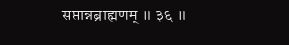सप्तान्नब्राह्मणम् ॥ ३६ ॥